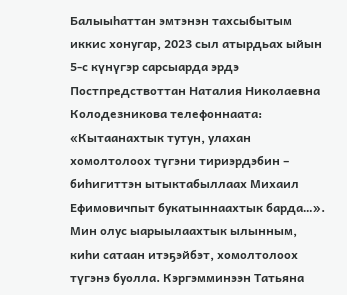Балыыһаттан эмтэнэн тахсыбытым иккис хонугар, 2023 сыл атырдьах ыйын 5-с күнүгэр сарсыарда эрдэ Постпредствоттан Наталия Николаевна Колодезникова телефоннаата: «Кытаанахтык тутун, улахан хомолтолоох түгэни тириэрдэбин – биһигиттэн ытыктабыллаах Михаил Ефимовичпыт букатыннаахтык барда…». Мин олус ыарыылаахтык ылынным, киһи сатаан итэҕэйбэт, хомолтолоох түгэнэ буолла. Кэргэмминээн Татьяна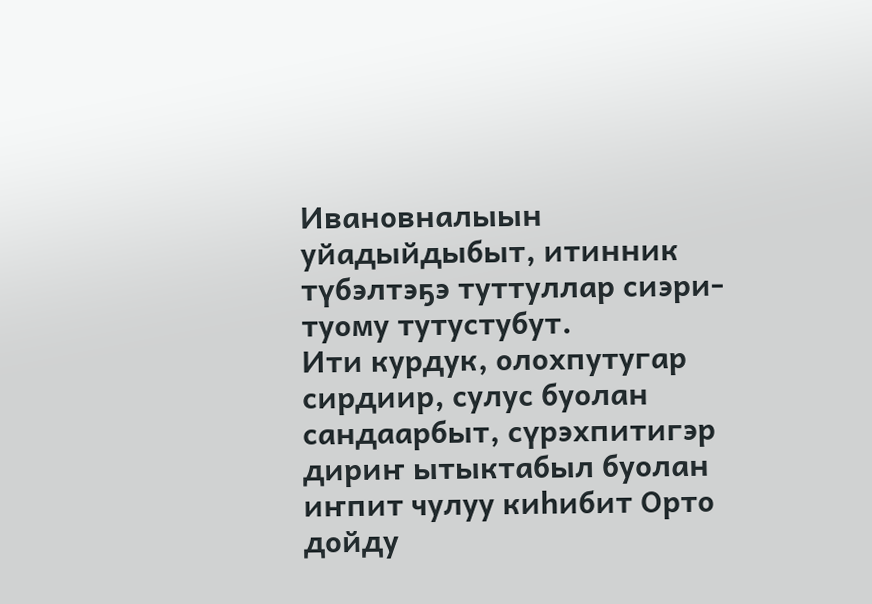Ивановналыын уйадыйдыбыт, итинник түбэлтэҕэ туттуллар сиэри-туому тутустубут.
Ити курдук, олохпутугар сирдиир, сулус буолан сандаарбыт, сүрэхпитигэр дириҥ ытыктабыл буолан иҥпит чулуу киһибит Орто дойду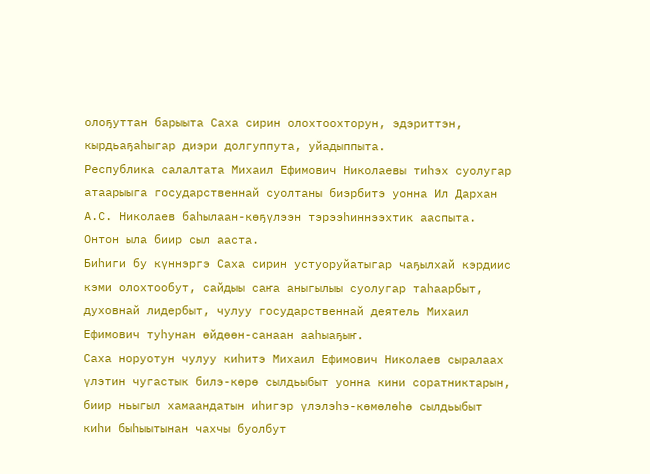олоҕуттан барыыта Саха сирин олохтоохторун, эдэриттэн, кырдьаҕаһыгар диэри долгуппута, уйадыппыта.
Республика салалтата Михаил Ефимович Николаевы тиһэх суолугар атаарыыга государственнай суолтаны биэрбитэ уонна Ил Дархан А.С. Николаев баһылаан-көҕүлээн тэрээһиннээхтик ааспыта. Онтон ыла биир сыл ааста.
Биһиги бу күннэргэ Саха сирин устуоруйатыгар чаҕылхай кэрдиис кэми олохтообут, сайдыы саҥа аныгылыы суолугар таһаарбыт, духовнай лидербыт, чулуу государственнай деятель Михаил Ефимович туһунан өйдөөн-санаан ааһыаҕыҥ.
Саха норуотун чулуу киһитэ Михаил Ефимович Николаев сыралаах үлэтин чугастык билэ-көрө сылдьыбыт уонна кини соратниктарын, биир ньыгыл хамаандатын иһигэр үлэлэһэ-көмөлөһө сылдьыбыт киһи быһыытынан чахчы буолбут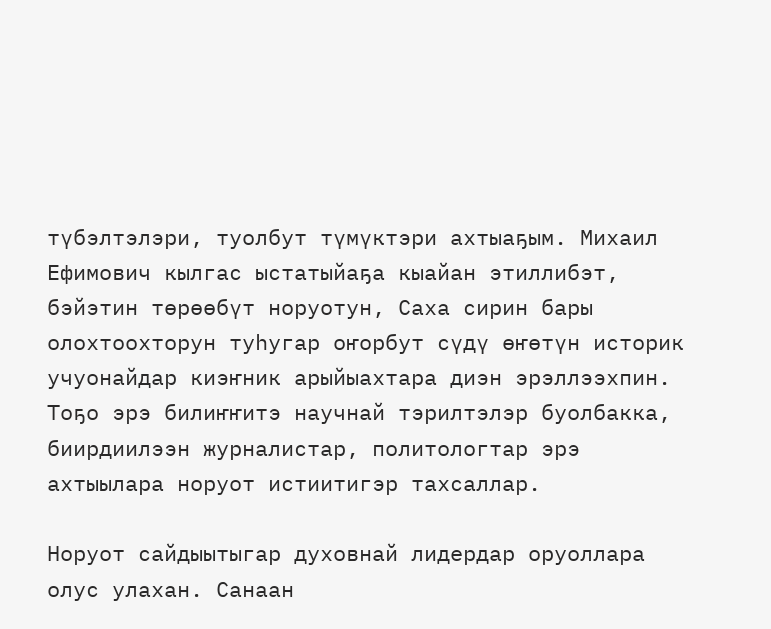түбэлтэлэри, туолбут түмүктэри ахтыаҕым. Михаил Ефимович кылгас ыстатыйаҕа кыайан этиллибэт, бэйэтин төрөөбүт норуотун, Саха сирин бары олохтоохторун туһугар оҥорбут сүдү өҥөтүн историк учуонайдар киэҥник арыйыахтара диэн эрэллээхпин.
Тоҕо эрэ билиҥҥитэ научнай тэрилтэлэр буолбакка, биирдиилээн журналистар, политологтар эрэ ахтыылара норуот истиитигэр тахсаллар.

Норуот сайдыытыгар духовнай лидердар оруоллара олус улахан. Санаан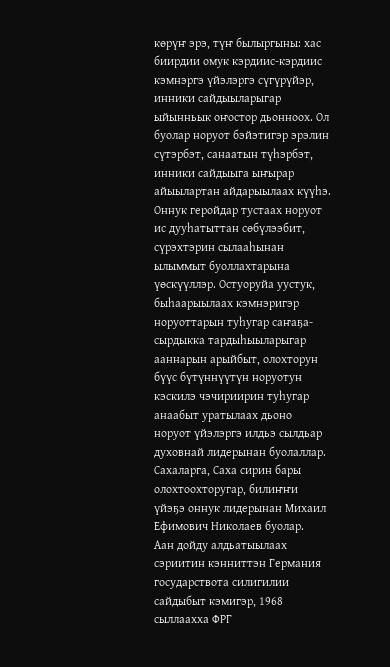көрүҥ эрэ, түҥ былыргыны: хас биирдии омук кэрдиис-кэрдиис кэмнэргэ үйэлэргэ сүгүрүйэр, инники сайдыыларыгар ыйынньык оҥостор дьонноох. Ол буолар норуот бэйэтигэр эрэлин сүтэрбэт, санаатын түһэрбэт, инники сайдыыга ыҥырар айыылартан айдарыылаах күүһэ. Оннук геройдар тустаах норуот ис дууһатыттан сөбүлээбит, сүрэхтэрин сылааһынан ылыммыт буоллахтарына үөскүүллэр. Остуоруйа уустук, быһаарыылаах кэмнэригэр норуоттарын туһугар саҥаҕа-сырдыкка тардыһыыларыгар ааннарын арыйбыт, олохторун бүүс бүтүннүүтүн норуотун кэскилэ чэчириирин туһугар анаабыт уратылаах дьоно норуот үйэлэргэ илдьэ сылдьар духовнай лидерынан буолаллар. Сахаларга, Саха сирин бары олохтоохторугар, билиҥҥи үйэҕэ оннук лидерынан Михаил Ефимович Николаев буолар.
Аан дойду алдьатыылаах сэриитин кэнниттэн Германия государствота силигилии сайдыбыт кэмигэр, 1968 сыллаахха ФРГ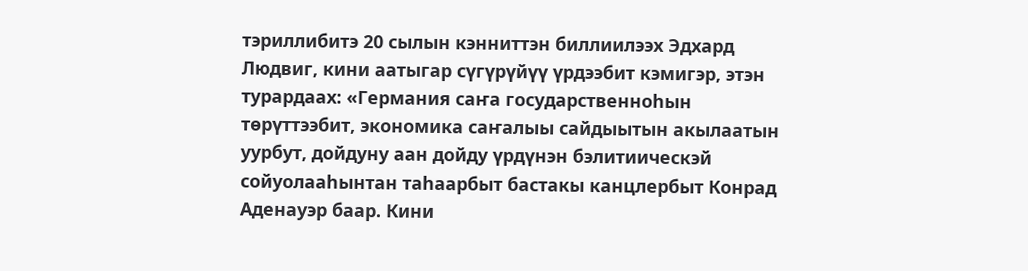тэриллибитэ 20 сылын кэнниттэн биллиилээх Эдхард Людвиг, кини аатыгар сүгүрүйүү үрдээбит кэмигэр, этэн турардаах: «Германия саҥа государственноһын төрүттээбит, экономика саҥалыы сайдыытын акылаатын уурбут, дойдуну аан дойду үрдүнэн бэлитиическэй сойуолааһынтан таһаарбыт бастакы канцлербыт Конрад Аденауэр баар. Кини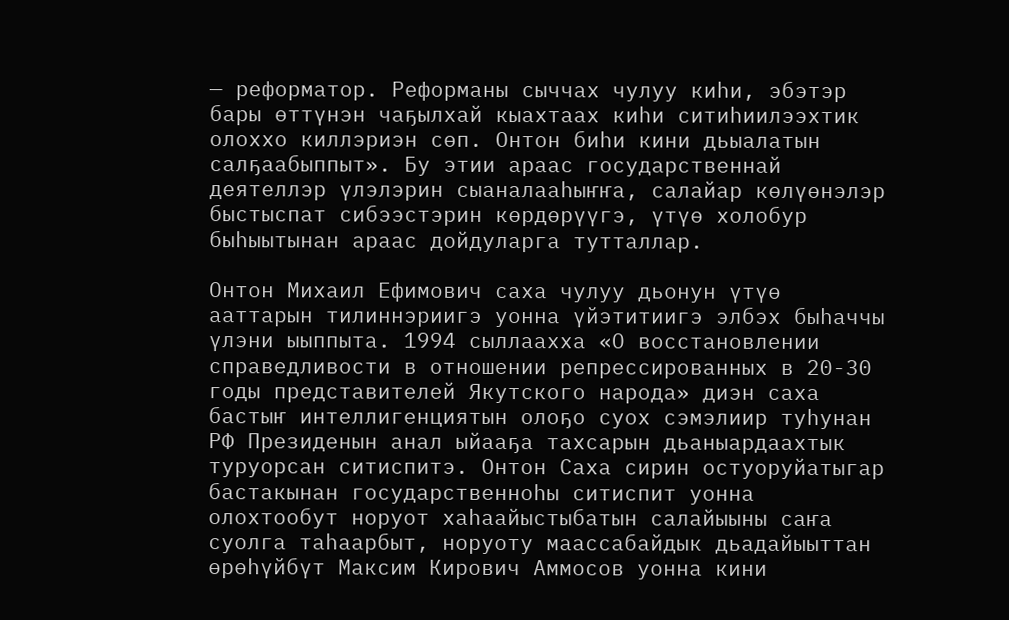— реформатор. Реформаны сыччах чулуу киһи, эбэтэр бары өттүнэн чаҕылхай кыахтаах киһи ситиһиилээхтик олоххо киллэриэн сөп. Онтон биһи кини дьыалатын салҕаабыппыт». Бу этии араас государственнай деятеллэр үлэлэрин сыаналааһыҥҥа, салайар көлүөнэлэр быстыспат сибээстэрин көрдөрүүгэ, үтүө холобур быһыытынан араас дойдуларга тутталлар.

Онтон Михаил Ефимович саха чулуу дьонун үтүө ааттарын тилиннэриигэ уонна үйэтитиигэ элбэх быһаччы үлэни ыыппыта. 1994 сыллаахха «О восстановлении справедливости в отношении репрессированных в 20-30 годы представителей Якутского народа» диэн саха бастыҥ интеллигенциятын олоҕо суох сэмэлиир туһунан РФ Президенын анал ыйааҕа тахсарын дьаныардаахтык туруорсан ситиспитэ. Онтон Саха сирин остуоруйатыгар бастакынан государственноһы ситиспит уонна олохтообут норуот хаһаайыстыбатын салайыыны саҥа суолга таһаарбыт, норуоту маассабайдык дьадайыыттан өрөһүйбүт Максим Кирович Аммосов уонна кини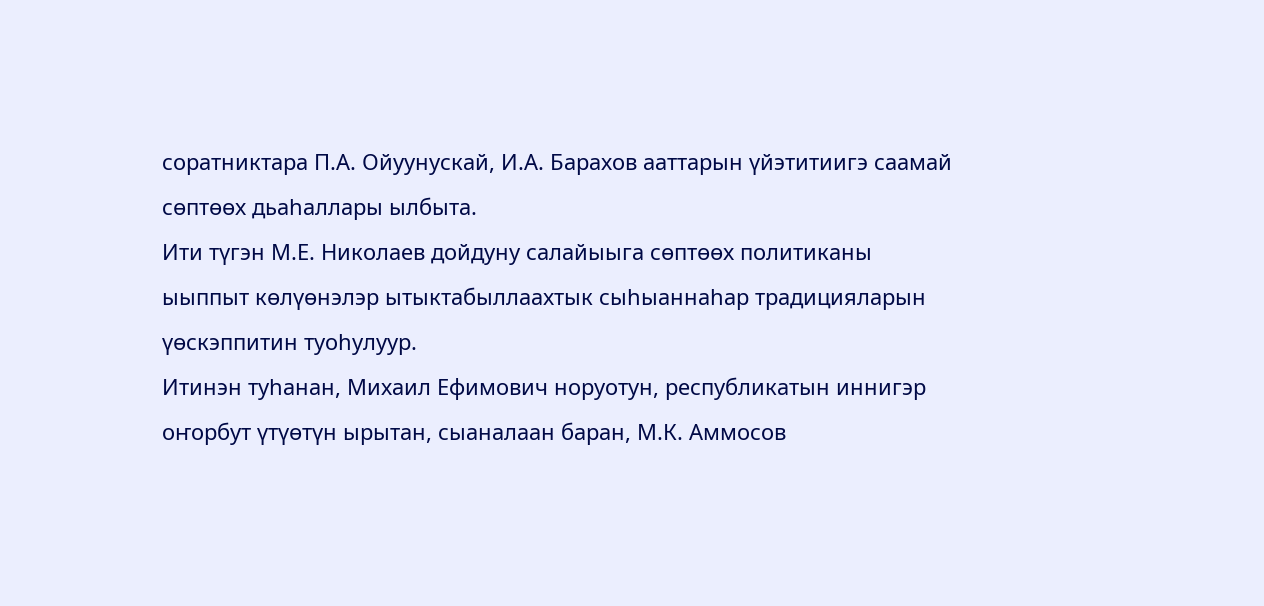соратниктара П.А. Ойуунускай, И.А. Барахов ааттарын үйэтитиигэ саамай сөптөөх дьаһаллары ылбыта.
Ити түгэн М.Е. Николаев дойдуну салайыыга сөптөөх политиканы ыыппыт көлүөнэлэр ытыктабыллаахтык сыһыаннаһар традицияларын үөскэппитин туоһулуур.
Итинэн туһанан, Михаил Ефимович норуотун, республикатын иннигэр оҥорбут үтүөтүн ырытан, сыаналаан баран, М.К. Аммосов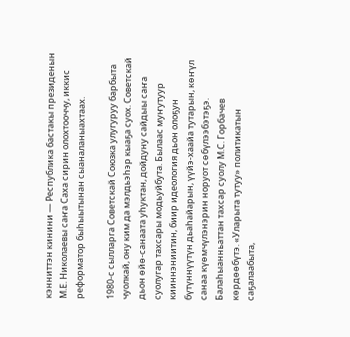кэнниттэн кинини — Республика бастакы президенын М.Е. Николаевы саҥа Саха сирин олохтооччу, иккис реформатор быһыытынан сыаналаныахтаах.

1980-с сылларга Советскай Союзка улугуруу барбыта чуолкай, ону ким да мэлдьэһэр кыаҕа суох. Советскай дьон өйө-санаата уһуктан, дойдуну сайдыы саҥа суолугар тахсары модьуйбута. Былаас муҥутуур кииннэниитин, биир идеология дьон олоҕун бүтүннүүтүн дьаһайарын, үүйэ-хаайа тутарын, көҥүл санаа күөмчүлэнэрин норуот сөбүлээбэтэҕэ. Балаһыанньаттан тахсар суолу М.С. Горбачев көрдөөбүтэ. «Уларыта тутуу» политикатын саҕалаабыта,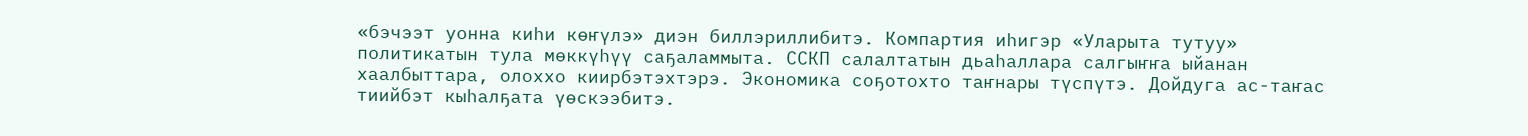«бэчээт уонна киһи көҥүлэ» диэн биллэриллибитэ. Компартия иһигэр «Уларыта тутуу» политикатын тула мөккүһүү саҕаламмыта. ССКП салалтатын дьаһаллара салгыҥҥа ыйанан хаалбыттара, олоххо киирбэтэхтэрэ. Экономика соҕотохто таҥнары түспүтэ. Дойдуга ас-таҥас тиийбэт кыһалҕата үөскээбитэ.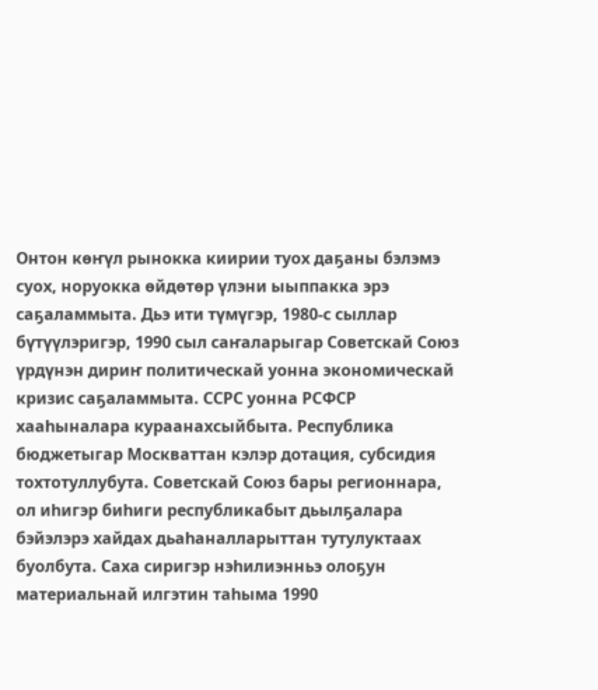Онтон көҥүл рынокка киирии туох даҕаны бэлэмэ суох, норуокка өйдөтөр үлэни ыыппакка эрэ саҕаламмыта. Дьэ ити түмүгэр, 1980-с сыллар бүтүүлэригэр, 1990 сыл саҥаларыгар Советскай Союз үрдүнэн дириҥ политическай уонна экономическай кризис саҕаламмыта. ССРС уонна РСФСР хааһыналара кураанахсыйбыта. Республика бюджетыгар Москваттан кэлэр дотация, субсидия тохтотуллубута. Советскай Союз бары регионнара, ол иһигэр биһиги республикабыт дьылҕалара бэйэлэрэ хайдах дьаһаналларыттан тутулуктаах буолбута. Саха сиригэр нэһилиэнньэ олоҕун материальнай илгэтин таһыма 1990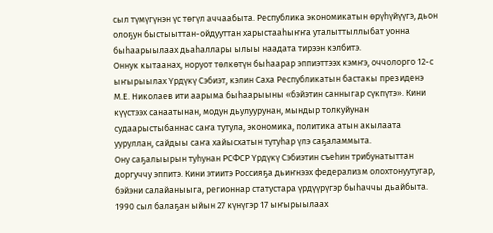сыл түмүгүнэн үс төгүл аччаабыта. Республика экономикатын өрүһүйүүгэ, дьон олоҕун быстыыттан-ойдууттан харыстааһыҥҥа уталыттыллыбат уонна быһаарыылаах дьаһаллары ылыы наадата тирээн кэлбитэ.
Оннук кытаанах, норуот төлкөтүн быһаарар эппиэттээх кэмҥэ, оччолорго 12-с ыҥырыылах Үрдүкү Сэбиэт, кэлин Саха Республикатын бастакы президенэ М.Е. Николаев ити аарыма быһаарыыны «бэйэтин санныгар сүкпүтэ». Кини күүстээх санаатынан, модун дьулуурунан, мындыр толкуйунан судаарыстыбаннас саҥа тутула, экономика, политика атын акылаата ууруллан, сайдыы саҥа хайысхатын тутуһар үлэ саҕаламмыта.
Ону саҕалыырын туһунан РСФСР Үрдүкү Сэбиэтин съеһин трибунатыттан доргуччу эппитэ. Кини этиитэ Россияҕа дьиҥнээх федерализм олохтонуутугар, бэйэни салайаныыга, регионнар статустара үрдүүрүгэр быһаччы дьайбыта.
1990 сыл балаҕан ыйын 27 күнүгэр 17 ыҥырыылаах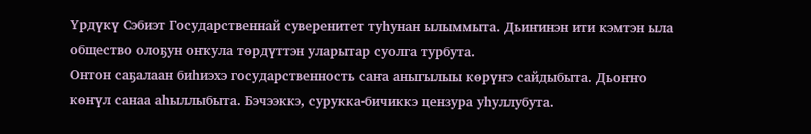Үрдүкү Сэбиэт Государственнай суверенитет туһунан ылыммыта. Дьиҥинэн ити кэмтэн ыла общество олоҕун оҥкула төрдүттэн уларытар суолга турбута.
Онтон саҕалаан биһиэхэ государственность саҥа аныгылыы көрүҥэ сайдыбыта. Дьоҥҥо көҥүл санаа аһыллыбыта. Бэчээккэ, сурукка-бичиккэ цензура уһуллубута.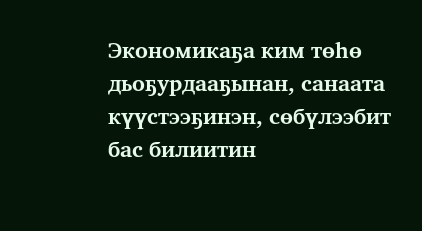Экономикаҕа ким төһө дьоҕурдааҕынан, санаата күүстээҕинэн, сөбүлээбит бас билиитин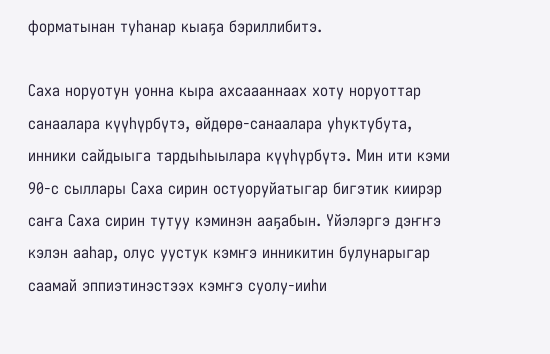форматынан туһанар кыаҕа бэриллибитэ.

Саха норуотун уонна кыра ахсаааннаах хоту норуоттар санаалара күүһүрбүтэ, өйдөрө-санаалара уһуктубута, инники сайдыыга тардыһыылара күүһүрбүтэ. Мин ити кэми 90-с сыллары Саха сирин остуоруйатыгар бигэтик киирэр саҥа Саха сирин тутуу кэминэн ааҕабын. Үйэлэргэ дэҥҥэ кэлэн ааһар, олус уустук кэмҥэ инникитин булунарыгар саамай эппиэтинэстээх кэмҥэ суолу-ииһи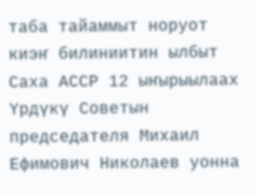таба тайаммыт норуот киэҥ билиниитин ылбыт Саха АССР 12 ыҥырыылаах Үрдүкү Советын председателя Михаил Ефимович Николаев уонна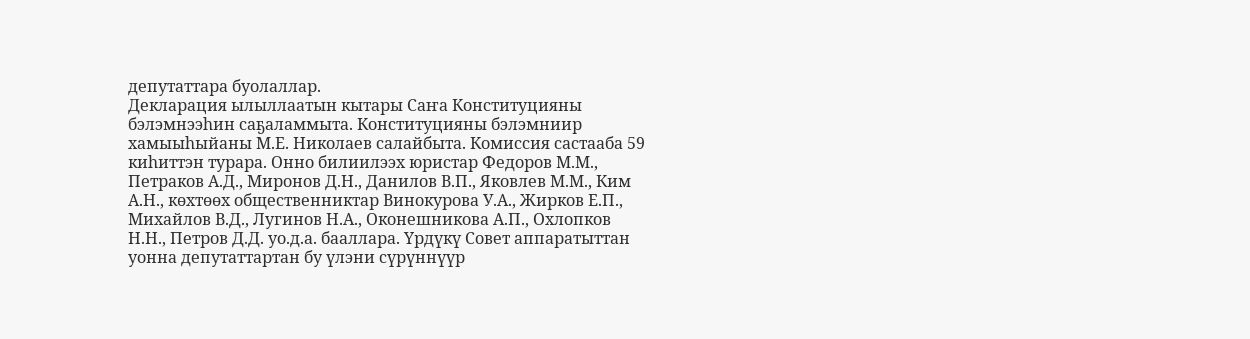депутаттара буолаллар.
Декларация ылыллаатын кытары Саҥа Конституцияны бэлэмнээһин саҕаламмыта. Конституцияны бэлэмниир хамыыһыйаны М.Е. Николаев салайбыта. Комиссия састааба 59 киһиттэн турара. Онно билиилээх юристар Федоров М.М., Петраков А.Д., Миронов Д.Н., Данилов В.П., Яковлев М.М., Ким А.Н., көхтөөх общественниктар Винокурова У.А., Жирков Е.П., Михайлов В.Д., Лугинов Н.А., Оконешникова А.П., Охлопков Н.Н., Петров Д.Д. уо.д.а. бааллара. Үрдүкү Совет аппаратыттан уонна депутаттартан бу үлэни сүрүннүүр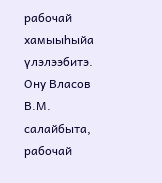рабочай хамыыһыйа үлэлээбитэ. Ону Власов В.М. салайбыта, рабочай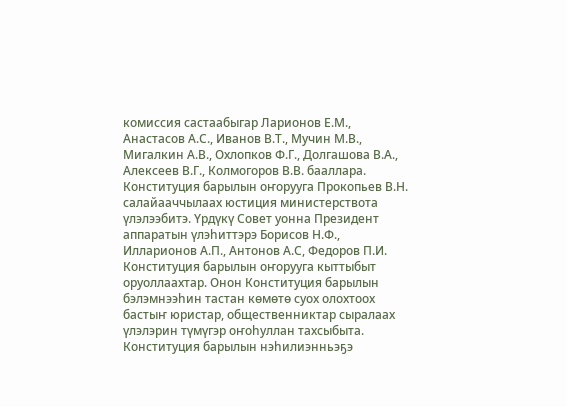комиссия састаабыгар Ларионов Е.М., Анастасов А.С., Иванов В.Т., Мучин М.В., Мигалкин А.В., Охлопков Ф.Г., Долгашова В.А., Алексеев В.Г., Колмогоров В.В. бааллара. Конституция барылын оҥорууга Прокопьев В.Н. салайааччылаах юстиция министерствота үлэлээбитэ. Үрдүкү Совет уонна Президент аппаратын үлэһиттэрэ Борисов Н.Ф., Илларионов А.П., Антонов А.С, Федоров П.И. Конституция барылын оҥорууга кыттыбыт оруоллаахтар. Онон Конституция барылын бэлэмнээһин тастан көмөтө суох олохтоох бастыҥ юристар, общественниктар сыралаах үлэлэрин түмүгэр оҥоһуллан тахсыбыта.
Конституция барылын нэһилиэнньэҕэ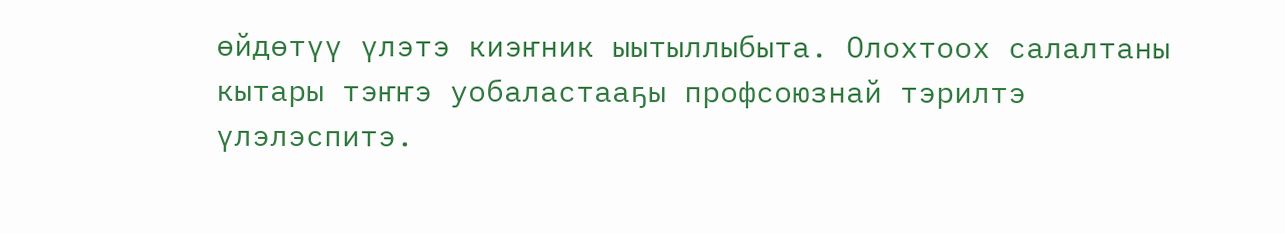өйдөтүү үлэтэ киэҥник ыытыллыбыта. Олохтоох салалтаны кытары тэҥҥэ уобаластааҕы профсоюзнай тэрилтэ үлэлэспитэ.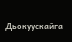Дьокуускайга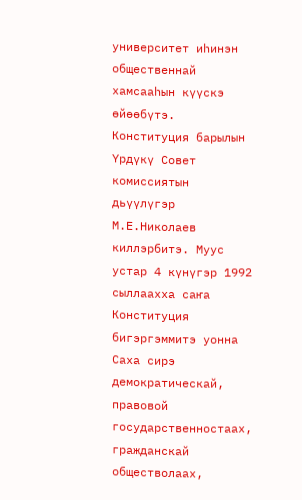университет иһинэн общественнай хамсааһын күүскэ өйөөбүтэ. Конституция барылын Үрдүкү Совет комиссиятын дьүүлүгэр М.Е.Николаев киллэрбитэ. Муус устар 4 күнүгэр 1992 сыллаахха саҥа Конституция бигэргэммитэ уонна Саха сирэ демократическай, правовой государственностаах, гражданскай обществолаах,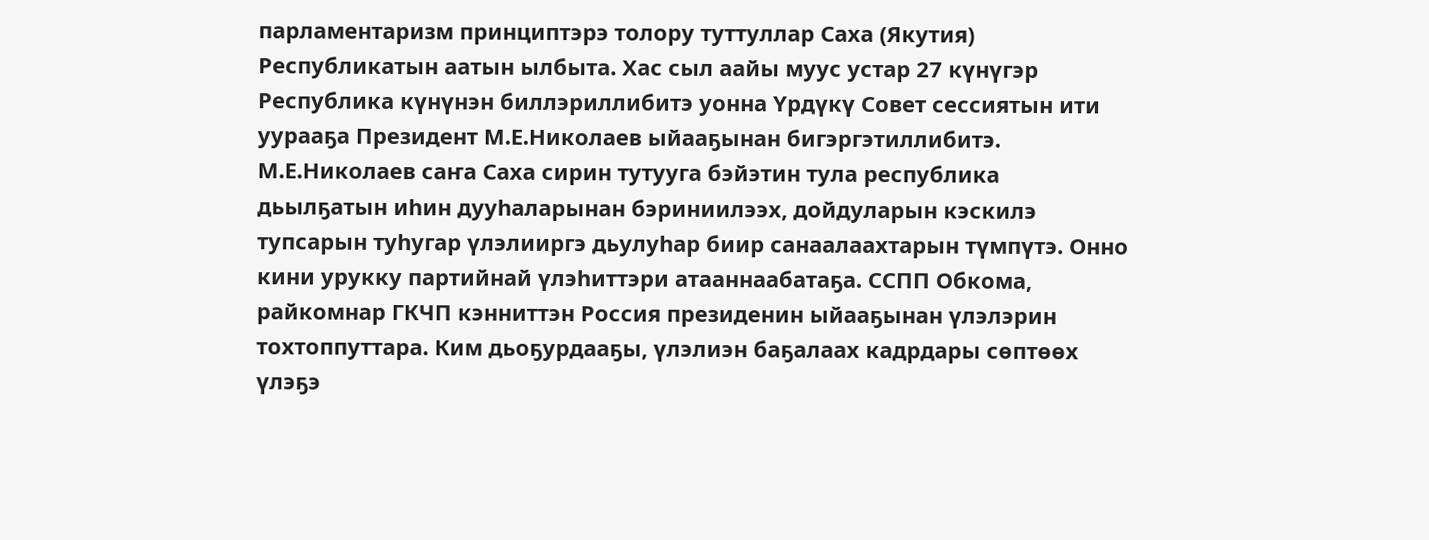парламентаризм принциптэрэ толору туттуллар Саха (Якутия) Республикатын аатын ылбыта. Хас сыл аайы муус устар 27 күнүгэр Республика күнүнэн биллэриллибитэ уонна Үрдүкү Совет сессиятын ити уурааҕа Президент М.Е.Николаев ыйааҕынан бигэргэтиллибитэ.
М.Е.Николаев саҥа Саха сирин тутууга бэйэтин тула республика дьылҕатын иһин дууһаларынан бэриниилээх, дойдуларын кэскилэ тупсарын туһугар үлэлииргэ дьулуһар биир санаалаахтарын түмпүтэ. Онно кини урукку партийнай үлэһиттэри атааннаабатаҕа. ССПП Обкома, райкомнар ГКЧП кэнниттэн Россия президенин ыйааҕынан үлэлэрин тохтоппуттара. Ким дьоҕурдааҕы, үлэлиэн баҕалаах кадрдары сөптөөх үлэҕэ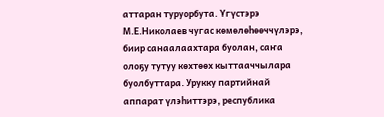аттаран туруорбута. Үгүстэрэ М.Е.Николаев чугас көмөлөһөөччүлэрэ, биир санаалаахтара буолан, саҥа олоҕу тутуу көхтөөх кыттааччылара буолбуттара. Урукку партийнай аппарат үлэһиттэрэ, республика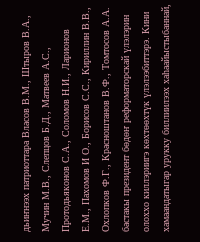дьиҥнээх патриоттара Власов В.М., Штыров В.А., Мучин М.В., Слепцов Б.Д., Матвеев А.С., Протодьяконов С.А., Соломов Н.И., Ларионов Е.М., Пахомов И О., Борисов С.С., Кириллин В.В., Охлопков Ф.Г., Красноштанов В.Ф., Томтосов А.А. бастакы президент бөдөҥ реформаторскай үлэлэрин олоххо киллэриигэ көхтөөхтүк үлэлээбиттэрэ. Кини хамаандатыгар урукку биллиилээх хаһаайыстыбаннай,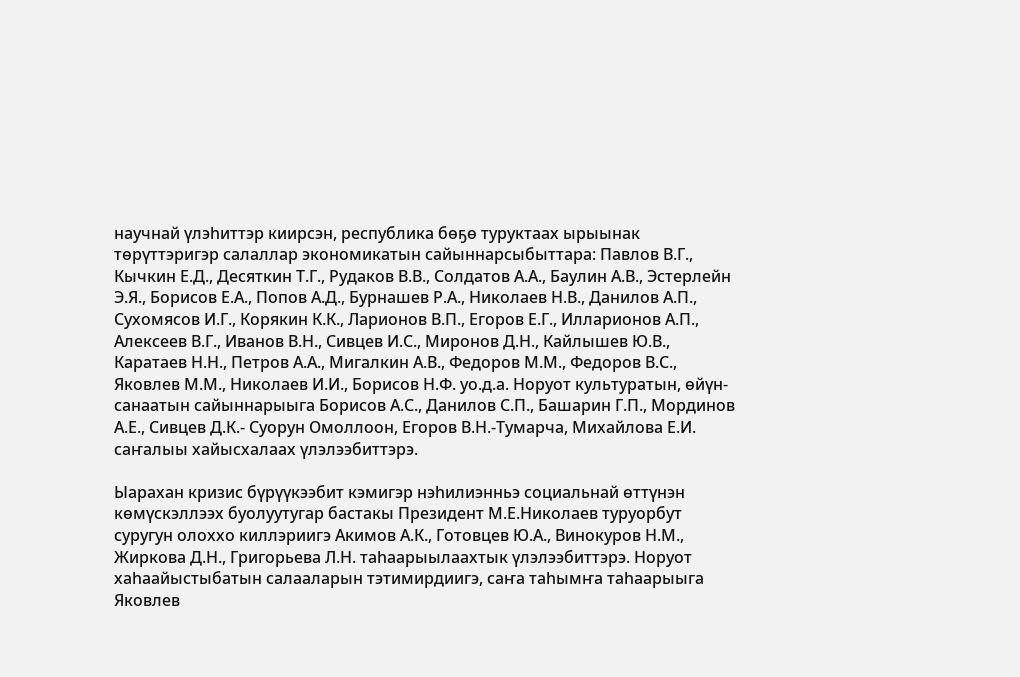научнай үлэһиттэр киирсэн, республика бөҕө туруктаах ырыынак төрүттэригэр салаллар экономикатын сайыннарсыбыттара: Павлов В.Г., Кычкин Е.Д., Десяткин Т.Г., Рудаков В.В., Солдатов А.А., Баулин А.В., Эстерлейн Э.Я., Борисов Е.А., Попов А.Д., Бурнашев Р.А., Николаев Н.В., Данилов А.П., Сухомясов И.Г., Корякин К.К., Ларионов В.П., Егоров Е.Г., Илларионов А.П., Алексеев В.Г., Иванов В.Н., Сивцев И.С., Миронов Д.Н., Кайлышев Ю.В., Каратаев Н.Н., Петров А.А., Мигалкин А.В., Федоров М.М., Федоров В.С., Яковлев М.М., Николаев И.И., Борисов Н.Ф. уо.д.а. Норуот культуратын, өйүн-санаатын сайыннарыыга Борисов А.С., Данилов С.П., Башарин Г.П., Мординов А.Е., Сивцев Д.К.- Суорун Омоллоон, Егоров В.Н.-Тумарча, Михайлова Е.И. саҥалыы хайысхалаах үлэлээбиттэрэ.

Ыарахан кризис бүрүүкээбит кэмигэр нэһилиэнньэ социальнай өттүнэн көмүскэллээх буолуутугар бастакы Президент М.Е.Николаев туруорбут суругун олоххо киллэриигэ Акимов А.К., Готовцев Ю.А., Винокуров Н.М., Жиркова Д.Н., Григорьева Л.Н. таһаарыылаахтык үлэлээбиттэрэ. Норуот хаһаайыстыбатын салааларын тэтимирдиигэ, саҥа таһымҥа таһаарыыга Яковлев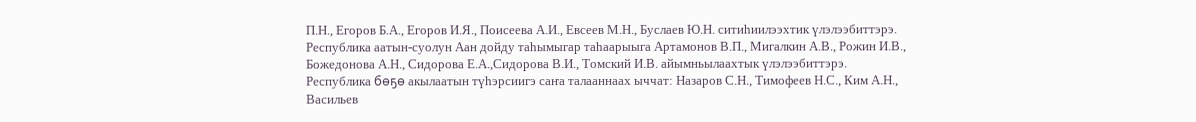П.Н., Егоров Б.А., Егоров И.Я., Поисеева А.И., Евсеев М.Н., Буслаев Ю.Н. ситиһиилээхтик үлэлээбиттэрэ.
Республика аатын-суолун Аан дойду таһымыгар таһаарыыга Артамонов В.П., Мигалкин А.В., Рожин И.В., Божедонова А.Н., Сидорова Е.А.,Сидорова В.И., Томский И.В. айымньылаахтык үлэлээбиттэрэ.
Республика бөҕө акылаатын түһэрсиигэ саҥа талааннаах ыччат: Назаров С.Н., Тимофеев Н.С., Ким А.Н., Васильев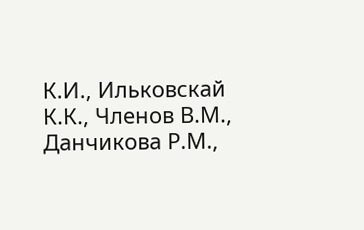К.И., Ильковскай К.К., Членов В.М., Данчикова Р.М.,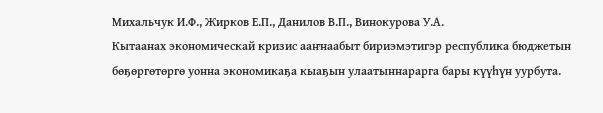Михальчук И.Ф., Жирков Е.П., Данилов В.П., Винокурова У.А.
Кытаанах экономическай кризис ааҥнаабыт бириэмэтигэр республика бюджетын бөҕөргөтөргө уонна экономикаҕа кыаҕын улаатыннарарга бары күүһүн уурбута.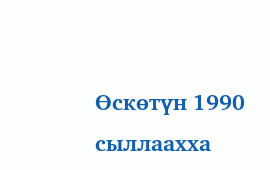Өскөтүн 1990 сыллаахха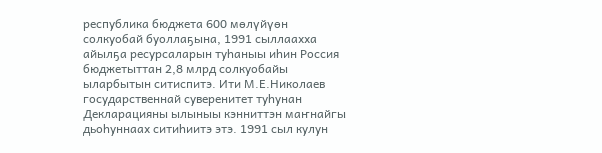республика бюджета 600 мөлүйүөн солкуобай буоллаҕына, 1991 сыллаахха айылҕа ресурсаларын туһаныы иһин Россия бюджетыттан 2,8 млрд солкуобайы ыларбытын ситиспитэ. Ити М.Е.Николаев государственнай суверенитет туһунан Декларацияны ылыныы кэнниттэн маҥнайгы дьоһуннаах ситиһиитэ этэ. 1991 сыл кулун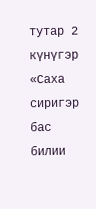тутар 2 күнүгэр «Саха сиригэр бас билии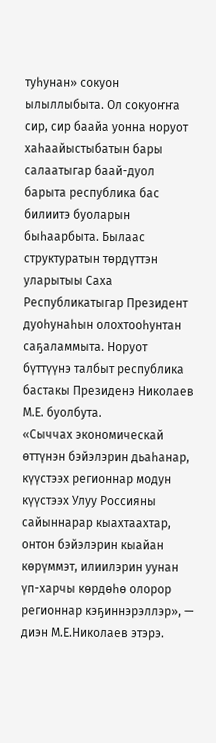туһунан» сокуон ылыллыбыта. Ол сокуоҥҥа сир, сир баайа уонна норуот хаһаайыстыбатын бары салаатыгар баай-дуол барыта республика бас билиитэ буоларын быһаарбыта. Былаас структуратын төрдүттэн уларытыы Саха Республикатыгар Президент дуоһунаһын олохтооһунтан саҕаламмыта. Норуот бүттүүнэ талбыт республика бастакы Президенэ Николаев М.Е. буолбута.
«Сыччах экономическай өттүнэн бэйэлэрин дьаһанар, күүстээх регионнар модун күүстээх Улуу Россияны сайыннарар кыахтаахтар, онтон бэйэлэрин кыайан көрүммэт, илиилэрин уунан үп-харчы көрдөһө олорор регионнар кэҕиннэрэллэр», — диэн М.Е.Николаев этэрэ.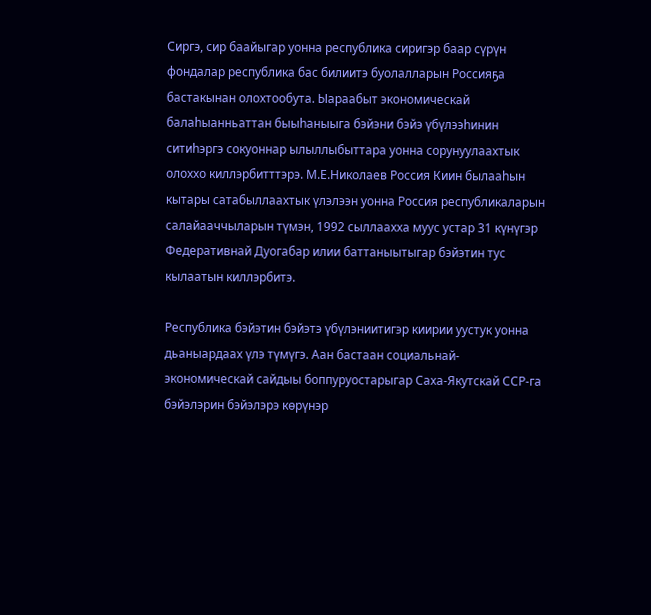Сиргэ, сир баайыгар уонна республика сиригэр баар сүрүн фондалар республика бас билиитэ буолалларын Россияҕа бастакынан олохтообута. Ыараабыт экономическай балаһыанньаттан быыһаныыга бэйэни бэйэ үбүлээһинин ситиһэргэ сокуоннар ылыллыбыттара уонна сорунуулаахтык олоххо киллэрбитттэрэ. М.Е.Николаев Россия Киин былааһын кытары сатабыллаахтык үлэлээн уонна Россия республикаларын салайааччыларын түмэн, 1992 сыллаахха муус устар 31 күнүгэр Федеративнай Дуогабар илии баттаныытыгар бэйэтин тус кылаатын киллэрбитэ.

Республика бэйэтин бэйэтэ үбүлэниитигэр киирии уустук уонна дьаныардаах үлэ түмүгэ. Аан бастаан социальнай-экономическай сайдыы боппуруостарыгар Саха-Якутскай ССР-га бэйэлэрин бэйэлэрэ көрүнэр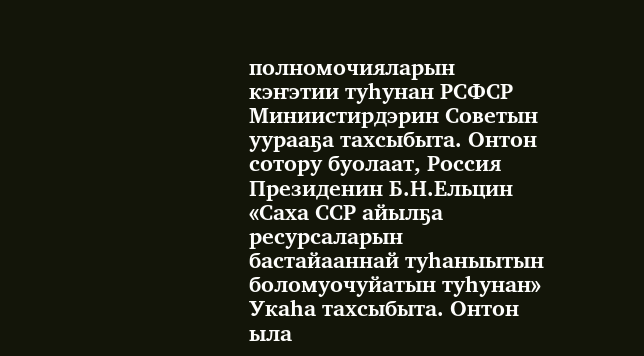полномочияларын кэҥэтии туһунан РСФСР Миниистирдэрин Советын уурааҕа тахсыбыта. Онтон сотору буолаат, Россия Президенин Б.Н.Ельцин «Саха ССР айылҕа ресурсаларын бастайааннай туһаныытын боломуочуйатын туһунан» Укаһа тахсыбыта. Онтон ыла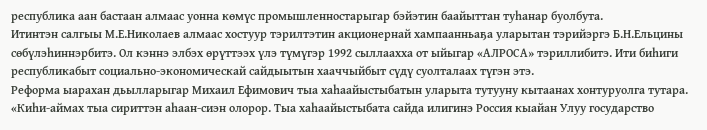республика аан бастаан алмаас уонна көмүс промышленностарыгар бэйэтин баайыттан туһанар буолбута.
Итинтэн салгыы М.Е.Николаев алмаас хостуур тэрилтэтин акционернай хампаанньаҕа уларытан тэрийэргэ Б.Н.Ельцины сөбүлэһиннэрбитэ. Ол кэннэ элбэх өрүттээх үлэ түмүгэр 1992 сыллаахха от ыйыгар «АЛРОСА» тэриллибитэ. Ити биһиги республикабыт социально-экономическай сайдыытын хааччыйбыт сүдү суолталаах түгэн этэ.
Реформа ыарахан дьылларыгар Михаил Ефимович тыа хаһаайыстыбатын уларыта тутууну кытаанах хонтуруолга тутара.
«Киһи-аймах тыа сириттэн аһаан-сиэн олорор. Тыа хаһаайыстыбата сайда илигинэ Россия кыайан Улуу государство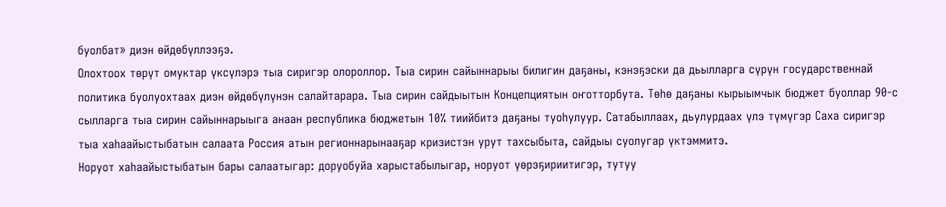буолбат» диэн өйдөбүллээҕэ.
Олохтоох төрүт омуктар үксүлэрэ тыа сиригэр олороллор. Тыа сирин сайыннарыы билигин даҕаны, кэнэҕэски да дьылларга сүрүн государственнай политика буолуохтаах диэн өйдөбүлүнэн салайтарара. Тыа сирин сайдыытын Концепциятын оҥотторбута. Төһө даҕаны кырыымчык бюджет буоллар 90-с сылларга тыа сирин сайыннарыыга анаан республика бюджетын 10% тиийбитэ даҕаны туоһулуур. Сатабыллаах, дьулурдаах үлэ түмүгэр Саха сиригэр тыа хаһаайыстыбатын салаата Россия атын регионнарынааҕар кризистэн урут тахсыбыта, сайдыы суолугар үктэммитэ.
Норуот хаһаайыстыбатын бары салаатыгар: доруобуйа харыстабылыгар, норуот үөрэҕириитигэр, тутуу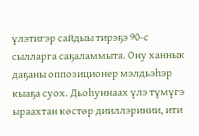үлэтигэр сайдыы тирэҕэ 90-с сылларга саҕаламмыта. Ону ханнык даҕаны оппозиционер мэлдьэһэр кыаҕа суох. Дьоһуннаах үлэ түмүгэ ыраахтан көстөр дииллэринии, ити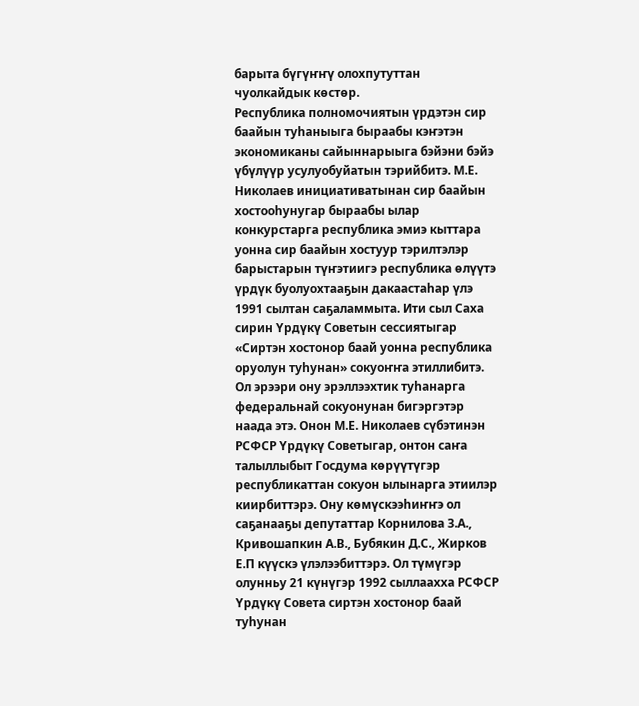барыта бүгүҥҥү олохпутуттан чуолкайдык көстөр.
Республика полномочиятын үрдэтэн сир баайын туһаныыга быраабы кэҥэтэн экономиканы сайыннарыыга бэйэни бэйэ үбүлүүр усулуобуйатын тэрийбитэ. М.Е. Николаев инициативатынан сир баайын хостооһунугар быраабы ылар конкурстарга республика эмиэ кыттара уонна сир баайын хостуур тэрилтэлэр барыстарын түҥэтиигэ республика өлүүтэ үрдүк буолуохтааҕын дакаастаһар үлэ 1991 сылтан саҕаламмыта. Ити сыл Саха сирин Үрдүкү Советын сессиятыгар «Сиртэн хостонор баай уонна республика оруолун туһунан» сокуоҥҥа этиллибитэ. Ол эрээри ону эрэллээхтик туһанарга федеральнай сокуонунан бигэргэтэр наада этэ. Онон М.Е. Николаев сүбэтинэн РСФСР Үрдүкү Советыгар, онтон саҥа талыллыбыт Госдума көрүүтүгэр республикаттан сокуон ылынарга этиилэр киирбиттэрэ. Ону көмүскээһиҥҥэ ол саҕанааҕы депутаттар Корнилова З.А., Кривошапкин А.В., Бубякин Д.С., Жирков Е.П күүскэ үлэлээбиттэрэ. Ол түмүгэр олунньу 21 күнүгэр 1992 сыллаахха РСФСР Үрдүкү Совета сиртэн хостонор баай туһунан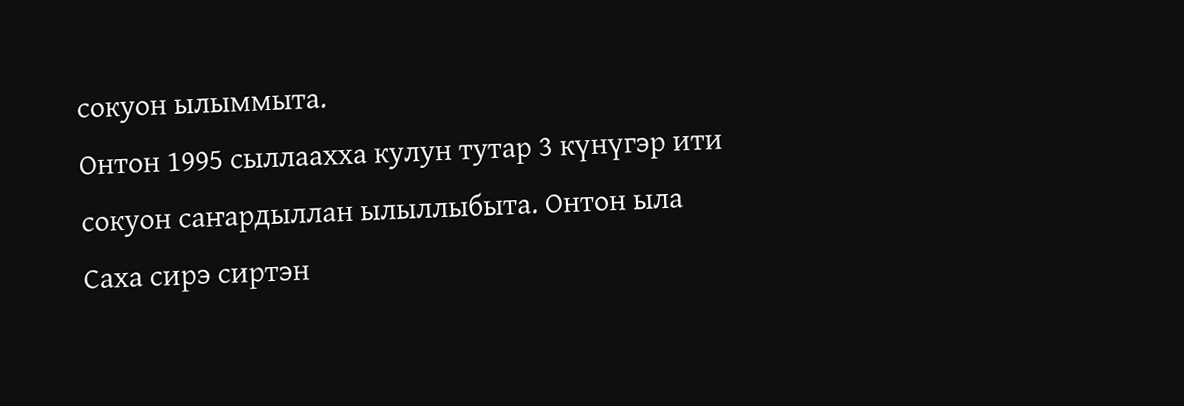сокуон ылыммыта.
Онтон 1995 сыллаахха кулун тутар 3 күнүгэр ити сокуон саҥардыллан ылыллыбыта. Онтон ыла Саха сирэ сиртэн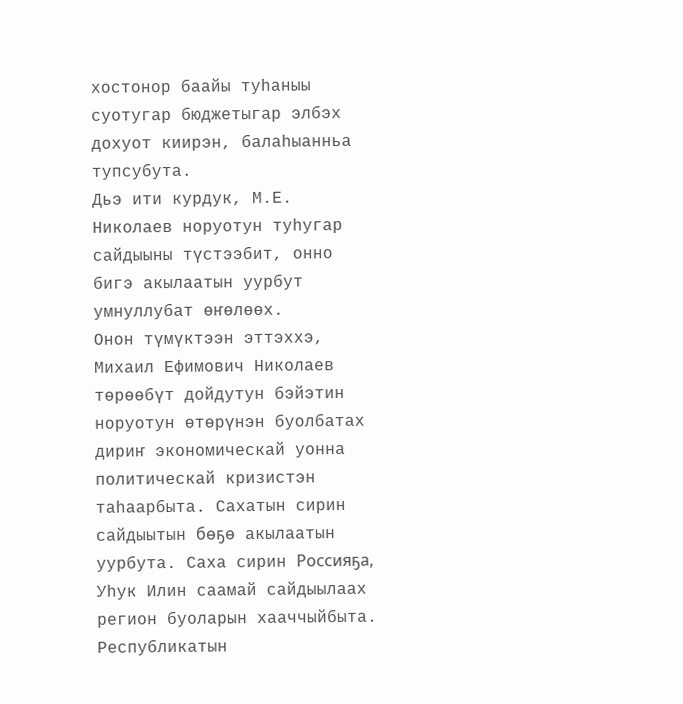хостонор баайы туһаныы суотугар бюджетыгар элбэх дохуот киирэн, балаһыанньа тупсубута.
Дьэ ити курдук, М.Е. Николаев норуотун туһугар сайдыыны түстээбит, онно бигэ акылаатын уурбут умнуллубат өҥөлөөх.
Онон түмүктээн эттэххэ, Михаил Ефимович Николаев төрөөбүт дойдутун бэйэтин норуотун өтөрүнэн буолбатах дириҥ экономическай уонна политическай кризистэн таһаарбыта. Сахатын сирин сайдыытын бөҕө акылаатын уурбута. Саха сирин Россияҕа, Уһук Илин саамай сайдыылаах регион буоларын хааччыйбыта. Республикатын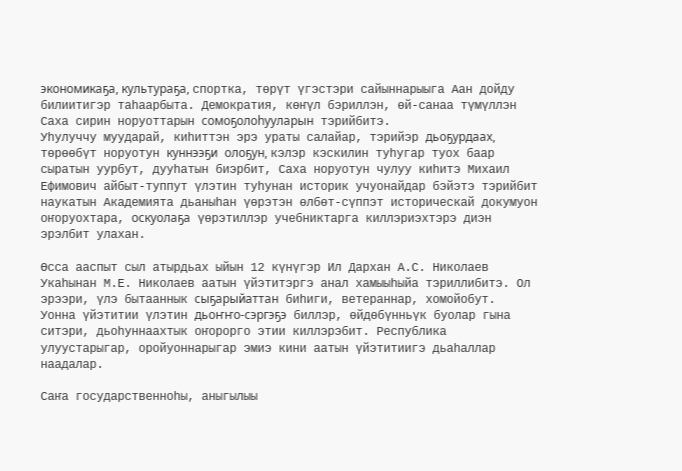экономикаҕа, культураҕа, спортка, төрүт үгэстэри сайыннарыыга Аан дойду билиитигэр таһаарбыта. Демократия, көҥүл бэриллэн, өй-санаа түмүллэн Саха сирин норуоттарын сомоҕолоһууларын тэрийбитэ.
Уһулуччу муударай, киһиттэн эрэ ураты салайар, тэрийэр дьоҕурдаах, төрөөбүт норуотун куннээҕи олоҕун, кэлэр кэскилин туһугар туох баар сыратын уурбут, дууһатын биэрбит, Саха норуотун чулуу киһитэ Михаил Ефимович айбыт-туппут үлэтин туһунан историк учуонайдар бэйэтэ тэрийбит наукатын Академията дьаныһан үөрэтэн өлбөт-сүппэт историческай докумуон оҥоруохтара, оскуолаҕа үөрэтиллэр учебниктарга киллэриэхтэрэ диэн эрэлбит улахан.

Өсса ааспыт сыл атырдьах ыйын 12 күнүгэр Ил Дархан А.С. Николаев Укаһынан М.Е. Николаев аатын үйэтитэргэ анал хамыыһыйа тэриллибитэ. Ол эрээри, үлэ бытааннык сыҕарыйаттан биһиги, ветераннар, хомойобут.
Уонна үйэтитии үлэтин дьоҥҥо-сэргэҕэ биллэр, өйдөбүнньүк буолар гына ситэри, дьоһуннаахтык оҥорорго этии киллэрэбит. Республика улуустарыгар, оройуоннарыгар эмиэ кини аатын үйэтитиигэ дьаһаллар наадалар.

Саҥа государственноһы, аныгылыы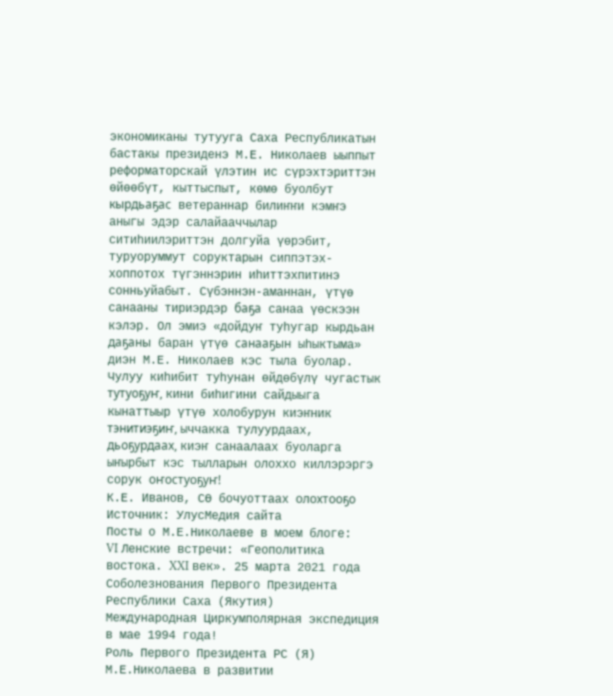экономиканы тутууга Саха Республикатын бастакы президенэ М.Е. Николаев ыыппыт реформаторскай үлэтин ис сүрэхтэриттэн өйөөбүт, кыттыспыт, көмө буолбут кырдьаҕас ветераннар билиҥҥи кэмҥэ аныгы эдэр салайааччылар ситиһиилэриттэн долгуйа үөрэбит, туруоруммут соруктарын сиппэтэх-хоппотох түгэннэрин иһиттэхпитинэ сонньуйабыт. Сүбэннэн-аманнан, үтүө санааны тириэрдэр баҕа санаа үөскээн кэлэр. Ол эмиэ «дойдуҥ туһугар кырдьан даҕаны баран үтүө санааҕын ыһыктыма» диэн М.Е. Николаев кэс тыла буолар.
Чулуу киһибит туһунан өйдөбүлү чугастык тутуоҕуҥ, кини биһигини сайдыыга кынаттыыр үтүө холобурун киэҥник тэнитиэҕиҥ, ыччакка тулуурдаах, дьоҕурдаах, киэҥ санаалаах буоларга ыҥырбыт кэс тылларын олоххо киллэрэргэ сорук оҥостуоҕуҥ!
К.Е. Иванов, СӨ бочуоттаах олохтооҕо
Источник: УлусМедия сайта
Посты о М.Е.Николаеве в моем блоге:
VI Ленские встречи: «Геополитика востока. XXI век». 25 марта 2021 года
Соболезнования Первого Президента Республики Саха (Якутия)
Международная Циркумполярная экспедиция в мае 1994 года!
Роль Первого Президента РС (Я) М.Е.Николаева в развитии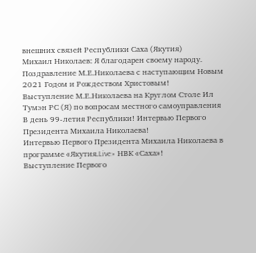внешних связей Республики Саха (Якутия)
Михаил Николаев: Я благодарен своему народу.
Поздравление М.Е.Николаева с наступающим Новым 2021 Годом и Рождеством Христовым!
Выступление М.Е.Николаева на Круглом Столе Ил Тумэн РС (Я) по вопросам местного самоуправления
В день 99-летия Республики! Интервью Первого Президента Михаила Николаева!
Интервью Первого Президента Михаила Николаева в программе «Якутия.Live» НВК «Саха»!
Выступление Первого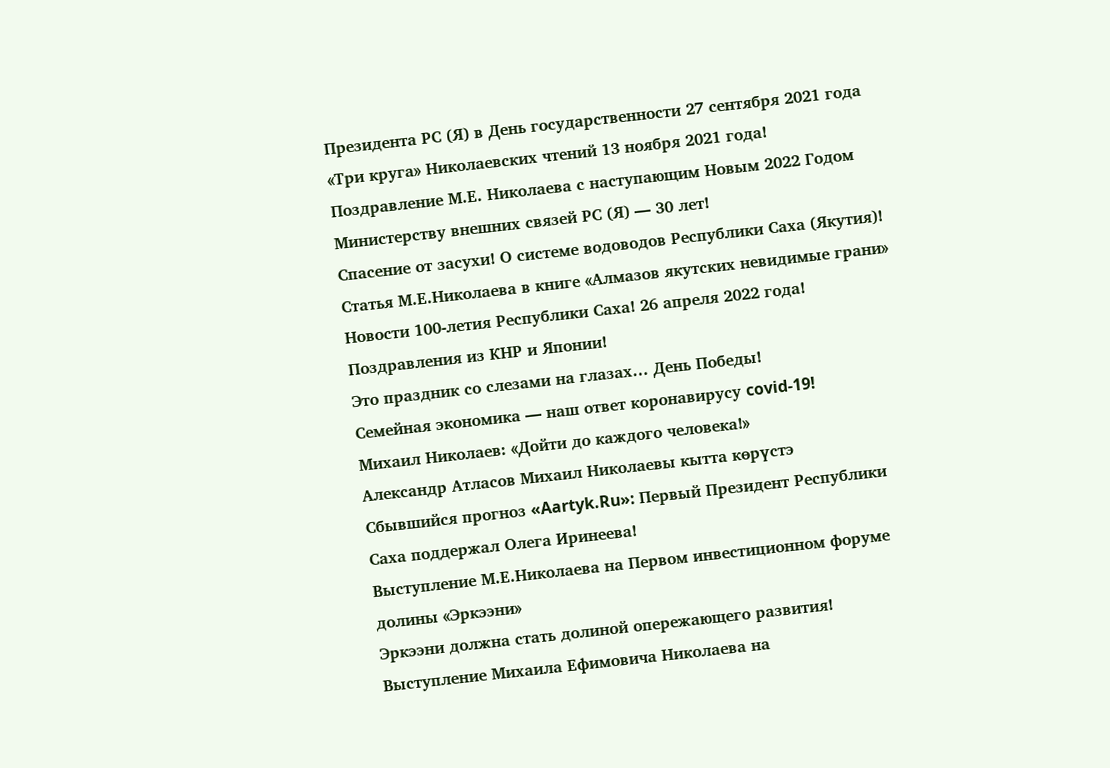Президента РС (Я) в День государственности 27 сентября 2021 года
«Три круга» Николаевских чтений 13 ноября 2021 года!
Поздравление М.Е. Николаева с наступающим Новым 2022 Годом
Министерству внешних связей РС (Я) — 30 лет!
Спасение от засухи! О системе водоводов Республики Саха (Якутия)!
Статья М.Е.Николаева в книге «Алмазов якутских невидимые грани»
Новости 100-летия Республики Саха! 26 апреля 2022 года! Поздравления из КНР и Японии!
Это праздник со слезами на глазах… День Победы!
Семейная экономика — наш ответ коронавирусу covid-19!
Михаил Николаев: «Дойти до каждого человека!»
Александр Атласов Михаил Николаевы кытта көрүстэ
Сбывшийся прогноз «Aartyk.Ru»: Первый Президент Республики Саха поддержал Олега Иринеева!
Выступление М.Е.Николаева на Первом инвестиционном форуме долины «Эркээни»
Эркээни должна стать долиной опережающего развития!
Выступление Михаила Ефимовича Николаева на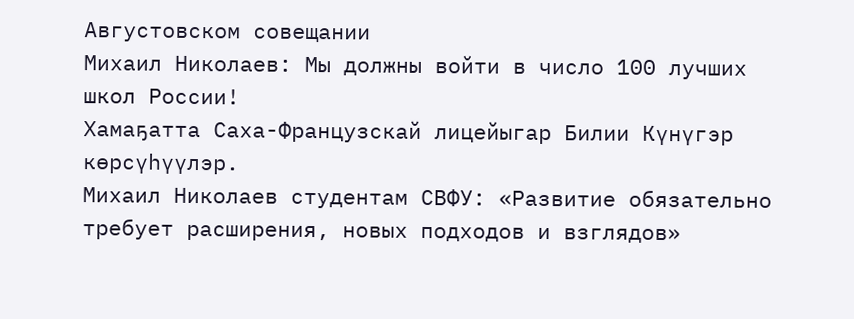Августовском совещании
Михаил Николаев: Мы должны войти в число 100 лучших школ России!
Хамаҕатта Саха-Французскай лицейыгар Билии Күнүгэр көрсүһүүлэр.
Михаил Николаев студентам СВФУ: «Развитие обязательно требует расширения, новых подходов и взглядов»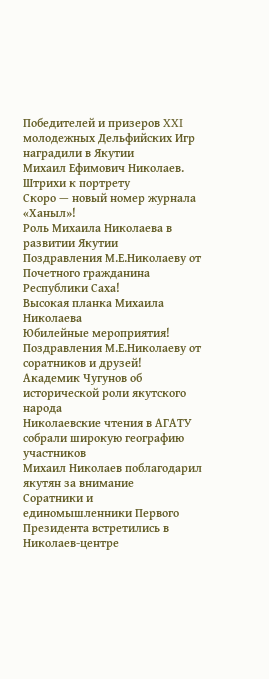Победителей и призеров XXI молодежных Дельфийских Игр наградили в Якутии
Михаил Ефимович Николаев. Штрихи к портрету
Скоро — новый номер журнала «Ханыл»!
Роль Михаила Николаева в развитии Якутии
Поздравления М.Е.Николаеву от Почетного гражданина Республики Саха!
Высокая планка Михаила Николаева
Юбилейные мероприятия! Поздравления М.Е.Николаеву от соратников и друзей!
Академик Чугунов об исторической роли якутского народа
Николаевские чтения в АГАТУ собрали широкую географию участников
Михаил Николаев поблагодарил якутян за внимание
Соратники и единомышленники Первого Президента встретились в Николаев-центре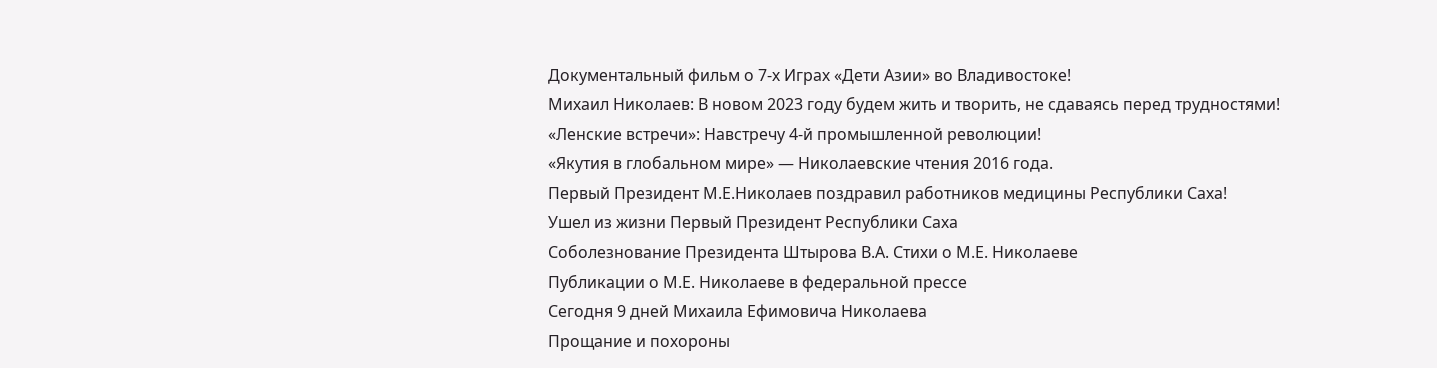Документальный фильм о 7-х Играх «Дети Азии» во Владивостоке!
Михаил Николаев: В новом 2023 году будем жить и творить, не сдаваясь перед трудностями!
«Ленские встречи»: Навстречу 4-й промышленной революции!
«Якутия в глобальном мире» — Николаевские чтения 2016 года.
Первый Президент М.Е.Николаев поздравил работников медицины Республики Саха!
Ушел из жизни Первый Президент Республики Саха
Соболезнование Президента Штырова В.А. Стихи о М.Е. Николаеве
Публикации о М.Е. Николаеве в федеральной прессе
Сегодня 9 дней Михаила Ефимовича Николаева
Прощание и похороны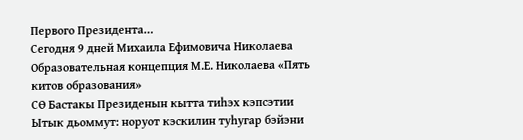Первого Президента…
Сегодня 9 дней Михаила Ефимовича Николаева
Образовательная концепция М.Е. Николаева «Пять китов образования»
СӨ Бастакы Президенын кытта тиһэх кэпсэтии
Ытык дьоммут: норуот кэскилин туһугар бэйэни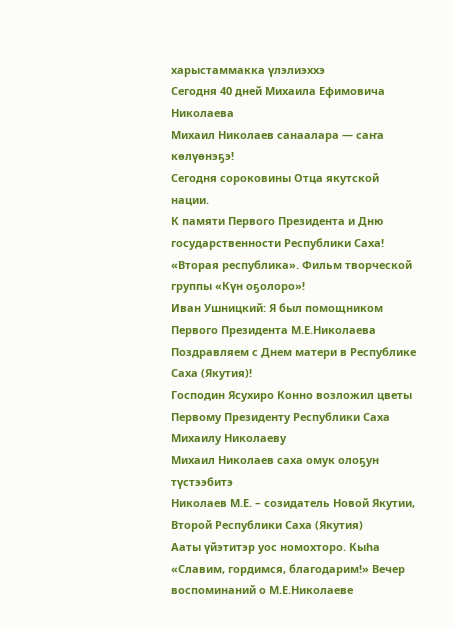харыстаммакка үлэлиэххэ
Сегодня 40 дней Михаила Ефимовича Николаева
Михаил Николаев санаалара — саҥа көлүөнэҕэ!
Сегодня сороковины Отца якутской нации.
К памяти Первого Президента и Дню государственности Республики Саха!
«Вторая республика». Фильм творческой группы «Күн оҕолоро»!
Иван Ушницкий: Я был помощником Первого Президента М.Е.Николаева
Поздравляем с Днем матери в Республике Саха (Якутия)!
Господин Ясухиро Конно возложил цветы Первому Президенту Республики Саха Михаилу Николаеву
Михаил Николаев саха омук олоҕун түстээбитэ
Николаев М.Е. – созидатель Новой Якутии, Второй Республики Саха (Якутия)
Ааты үйэтитэр уос номохторо. Кыһа
«Славим, гордимся, благодарим!» Вечер воспоминаний о М.Е.Николаеве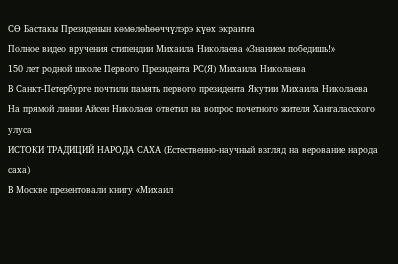СӨ Бастакы Президенын көмөлөһөөччүлэрэ күөх экраҥҥа
Полное видео вручения стипендии Михаила Николаева «Знанием победишь!»
150 лет родной школе Первого Президента РС(Я) Михаила Николаева
В Санкт-Петербурге почтили память первого президента Якутии Михаила Николаева
На прямой линии Айсен Николаев ответил на вопрос почетного жителя Хангаласского улуса
ИСТОКИ ТРАДИЦИЙ НАРОДА САХА (Естественно-научный взгляд на верование народа саха)
В Москве презентовали книгу «Михаил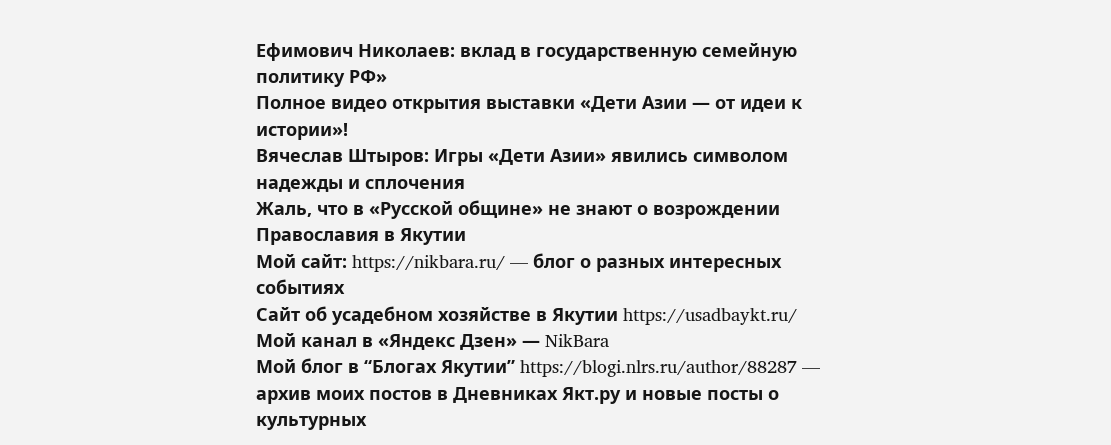Ефимович Николаев: вклад в государственную семейную политику РФ»
Полное видео открытия выставки «Дети Азии — от идеи к истории»!
Вячеслав Штыров: Игры «Дети Азии» явились символом надежды и сплочения
Жаль, что в «Русской общине» не знают о возрождении Православия в Якутии
Мой сайт: https://nikbara.ru/ — блог о разных интересных событиях
Сайт об усадебном хозяйстве в Якутии https://usadbaykt.ru/
Мой канал в «Яндекс Дзен» — NikBara
Мой блог в “Блогах Якутии” https://blogi.nlrs.ru/author/88287 — архив моих постов в Дневниках Якт.ру и новые посты о культурных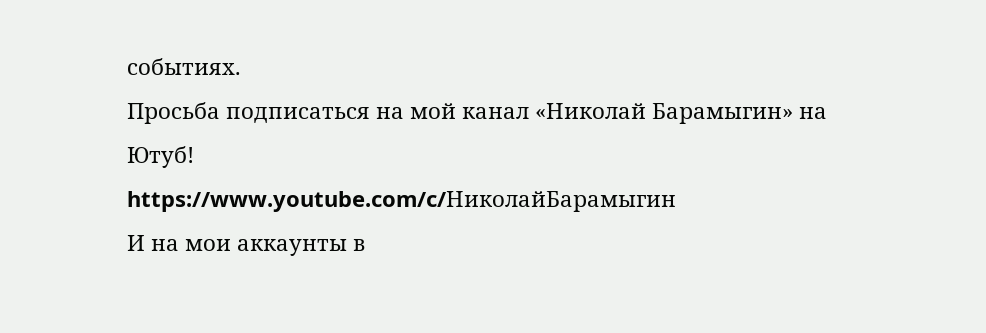событиях.
Просьба подписаться на мой канал «Николай Барамыгин» на Ютуб!
https://www.youtube.com/c/НиколайБарамыгин
И на мои аккаунты в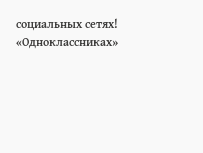социальных сетях!
«Одноклассниках»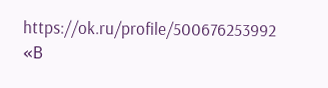https://ok.ru/profile/500676253992
«В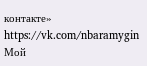контакте» https://vk.com/nbaramygin
Мой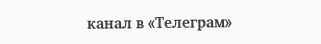канал в «Телеграм»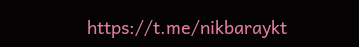https://t.me/nikbaraykt